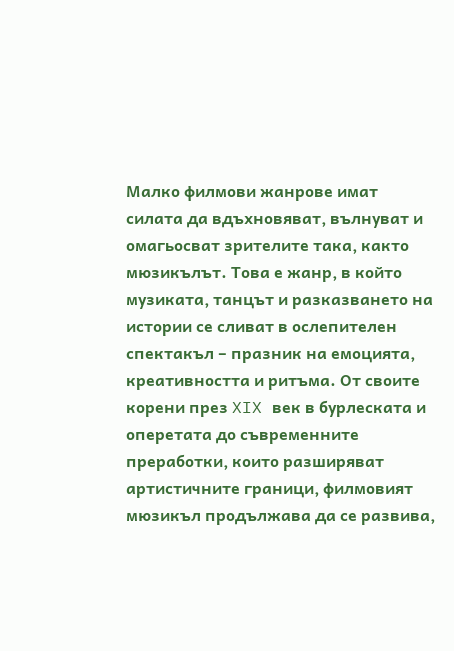Малко филмови жанрове имат силата да вдъхновяват, вълнуват и омагьосват зрителите така, както мюзикълът. Това е жанр, в който музиката, танцът и разказването на истории се сливат в ослепителен спектакъл – празник на емоцията, креативността и ритъма. От своите корени през XIX век в бурлеската и оперетата до съвременните преработки, които разширяват артистичните граници, филмовият мюзикъл продължава да се развива,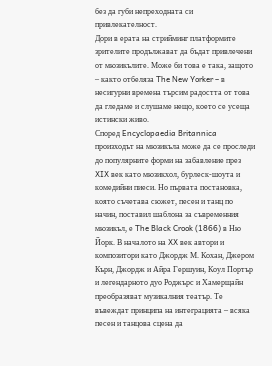без да губи непреходната си привлекателност.
Дори в ерата на стрийминг платформите зрителите продължават да бъдат привлечени от мюзикълите. Може би това е така, защото – както отбеляза The New Yorker – в несигурни времена търсим радостта от това да гледаме и слушаме нещо, което се усеща истински живо.
Според Encyclopaedia Britannica произходът на мюзикъла може да се проследи до популярните форми на забавление през XIX век като мюзикхол, бурлеск-шоута и комедийни пиеси. Но първата постановка, която съчетава сюжет, песен и танц по начин, поставил шаблона за съвременния мюзикъл, е The Black Crook (1866) в Ню Йорк. В началото на XX век автори и композитори като Джордж М. Кохан, Джером Кърн, Джордж и Айра Гершуин, Коул Портър и легендарното дуо Роджърс и Хамерщайн преобразяват музикалния театър. Те въвеждат принципа на интеграцията – всяка песен и танцова сцена да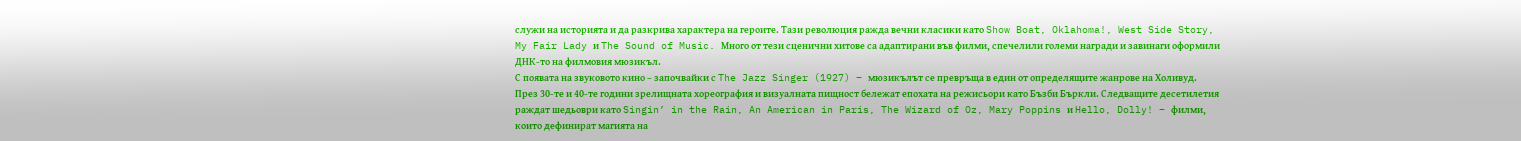служи на историята и да разкрива характера на героите. Тази революция ражда вечни класики като Show Boat, Oklahoma!, West Side Story, My Fair Lady и The Sound of Music. Много от тези сценични хитове са адаптирани във филми, спечелили големи награди и завинаги оформили ДНК-то на филмовия мюзикъл.
С появата на звуковото кино – започвайки с The Jazz Singer (1927) – мюзикълът се превръща в един от определящите жанрове на Холивуд.
През 30-те и 40-те години зрелищната хореография и визуалната пищност бележат епохата на режисьори като Бъзби Бъркли. Следващите десетилетия раждат шедьоври като Singin’ in the Rain, An American in Paris, The Wizard of Oz, Mary Poppins и Hello, Dolly! – филми, които дефинират магията на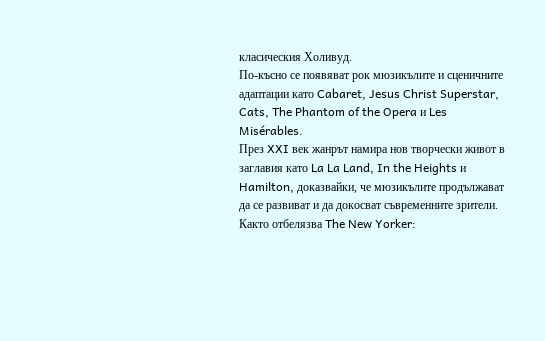класическия Холивуд.
По-късно се появяват рок мюзикълите и сценичните адаптации като Cabaret, Jesus Christ Superstar, Cats, The Phantom of the Opera и Les Misérables.
През XXI век жанрът намира нов творчески живот в заглавия като La La Land, In the Heights и Hamilton, доказвайки, че мюзикълите продължават да се развиват и да докосват съвременните зрители.
Както отбелязва The New Yorker: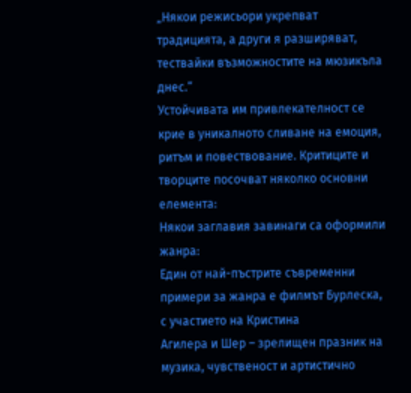„Някои режисьори укрепват традицията, а други я разширяват, тествайки възможностите на мюзикъла днес.“
Устойчивата им привлекателност се крие в уникалното сливане на емоция, ритъм и повествование. Критиците и творците посочват няколко основни елемента:
Някои заглавия завинаги са оформили жанра:
Един от най-пъстрите съвременни примери за жанра е филмът Бурлеска, с участието на Кристина
Агилера и Шер – зрелищен празник на музика, чувственост и артистично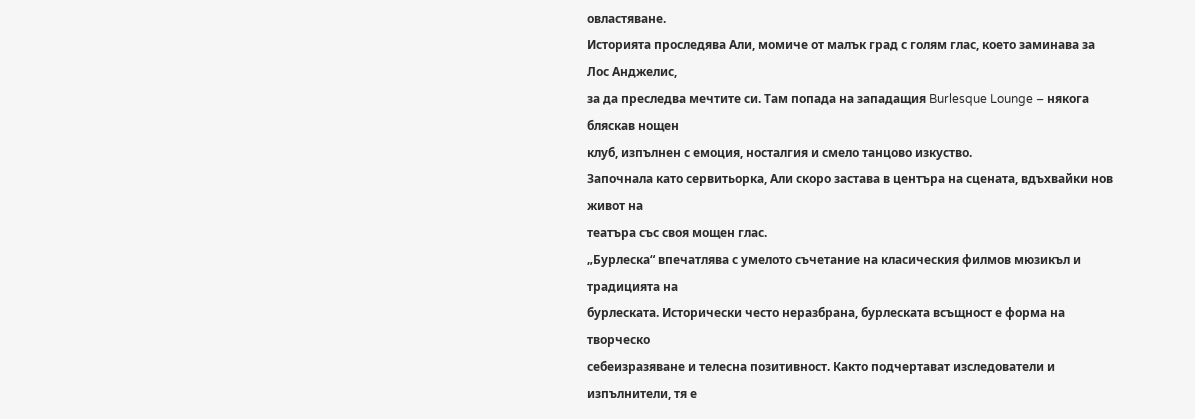овластяване.
Историята проследява Али, момиче от малък град с голям глас, което заминава за Лос Анджелис,
за да преследва мечтите си. Там попада на западащия Burlesque Lounge – някога бляскав нощен
клуб, изпълнен с емоция, носталгия и смело танцово изкуство.
Започнала като сервитьорка, Али скоро застава в центъра на сцената, вдъхвайки нов живот на
театъра със своя мощен глас.
„Бурлеска“ впечатлява с умелото съчетание на класическия филмов мюзикъл и традицията на
бурлеската. Исторически често неразбрана, бурлеската всъщност е форма на творческо
себеизразяване и телесна позитивност. Както подчертават изследователи и изпълнители, тя е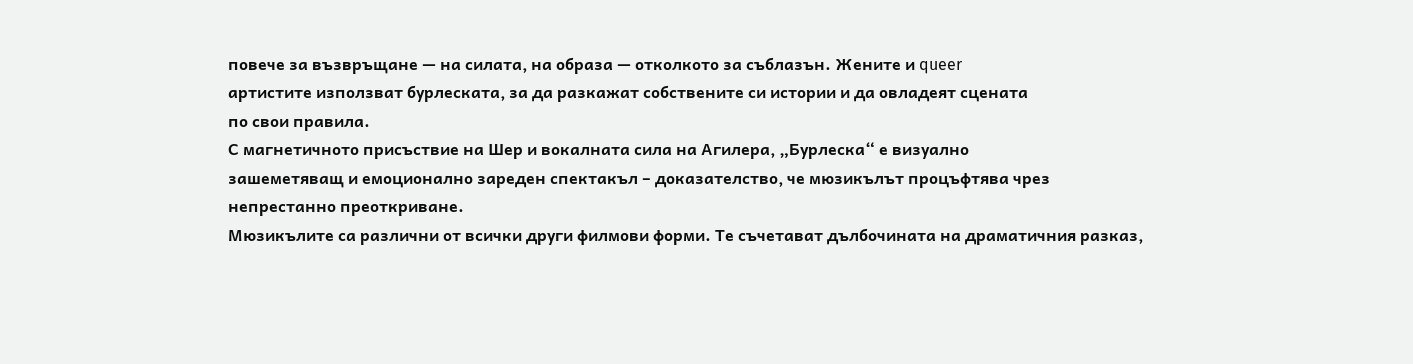повече за възвръщане — на силата, на образа — отколкото за съблазън. Жените и queer
артистите използват бурлеската, за да разкажат собствените си истории и да овладеят сцената
по свои правила.
С магнетичното присъствие на Шер и вокалната сила на Агилера, „Бурлеска“ е визуално
зашеметяващ и емоционално зареден спектакъл – доказателство, че мюзикълът процъфтява чрез
непрестанно преоткриване.
Мюзикълите са различни от всички други филмови форми. Те съчетават дълбочината на драматичния разказ,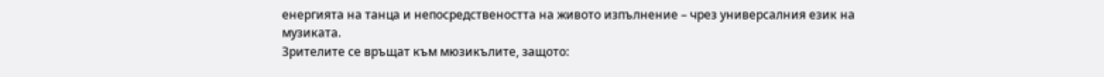енергията на танца и непосредствеността на живото изпълнение – чрез универсалния език на музиката.
Зрителите се връщат към мюзикълите, защото: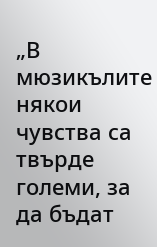„В мюзикълите някои чувства са твърде големи, за да бъдат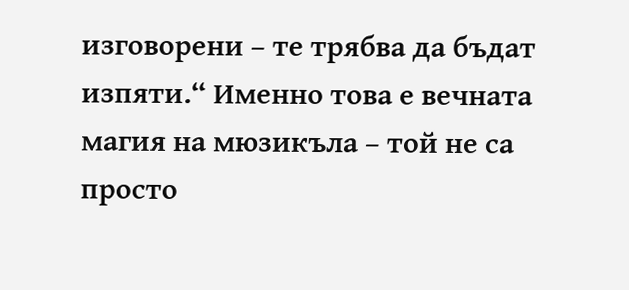изговорени – те трябва да бъдат изпяти.“ Именно това е вечната магия на мюзикъла – той не са просто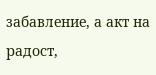забавление, а акт на радост,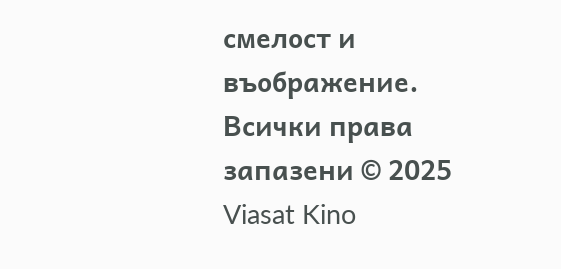смелост и въображение.
Всички права запазени © 2025 Viasat Kino